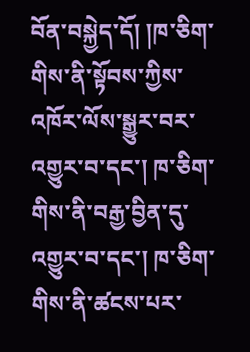བོན་བསྐྱེད་དོ། །ཁ་ཅིག་གིས་ནི་སྟོབས་ཀྱིས་འཁོར་ལོས་སྒྱུར་བར་འགྱུར་བ་དང་། ཁ་ཅིག་གིས་ནི་བརྒྱ་བྱིན་དུ་འགྱུར་བ་དང་། ཁ་ཅིག་གིས་ནི་ཚངས་པར་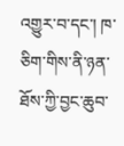འགྱུར་བ་དང་། ཁ་ཅིག་གིས་ནི་ཉན་ཐོས་ཀྱི་བྱང་ཆུབ་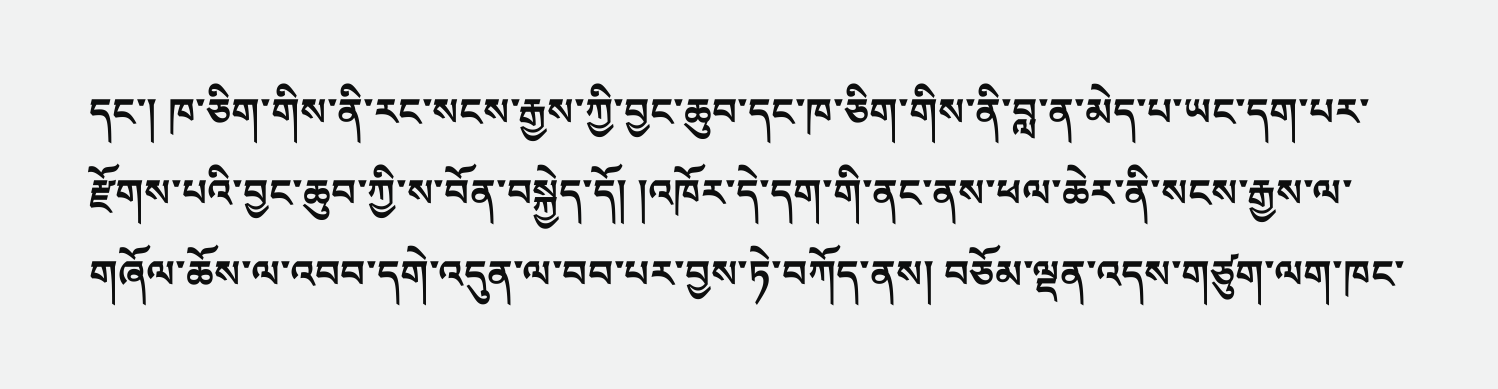དང་། ཁ་ཅིག་གིས་ནི་རང་སངས་རྒྱས་ཀྱི་བྱང་ཆུབ་དང་ཁ་ཅིག་གིས་ནི་བླ་ན་མེད་པ་ཡང་དག་པར་རྫོགས་པའི་བྱང་ཆུབ་ཀྱི་ས་བོན་བསྐྱེད་དོ། །འཁོར་དེ་དག་གི་ནང་ནས་ཕལ་ཆེར་ནི་སངས་རྒྱས་ལ་གཞོལ་ཆོས་ལ་འབབ་དགེ་འདུན་ལ་བབ་པར་བྱས་ཏེ་བཀོད་ནས། བཅོམ་ལྡན་འདས་གཙུག་ལག་ཁང་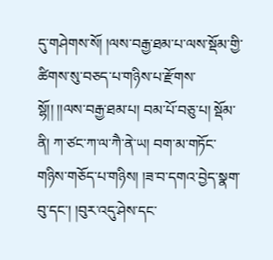དུ་གཤེགས་སོ། །ལས་བརྒྱ་ཐམ་པ་ལས་སྡོམ་གྱི་ཚིགས་སུ་བཅད་པ་གཉིས་པ་རྫོགས་སྷོ།། །།ལས་བརྒྱ་ཐམ་པ། བམ་པོ་བཅུ་པ། སྡོམ་ནི། ཀ་ཙང་ཀ་ལ་ཀཻ་ནེ་ཡ། བག་མ་གཏོང་གཉིས་གཅོད་པ་གཉིས། །ཟ་བ་དགའ་བྱེད་སྣག་བུ་དང་། །བུར་འདུ་ཤེས་དང་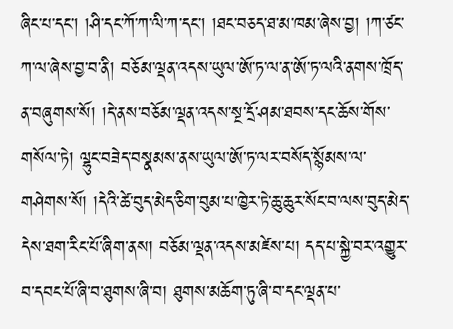ཞིང་པ་དང་། །ཤི་དང་ཀོ་ཀ་ལི་ཀ་དང་། །ཐང་བཅད་ཐ་མ་ཁམ་ཞེས་བྱ། །ཀ་ཙང་ཀ་ལ་ཞེས་བྱ་བ་ནི། བཅོམ་ལྡན་འདས་ཡུལ་ཨོ་ཏ་ལ་ན་ཨོ་ཏ་ལའི་ནགས་ཁྲོད་ན་བཞུགས་སོ། །དེ་ནས་བཅོམ་ལྡན་འདས་སྔ་དྲོ་ཤམ་ཐབས་དང་ཆོས་གོས་གསོལ་ཏེ། ལྷུང་བཟེད་བསྣམས་ནས་ཡུལ་ཨོ་ཏ་ལར་བསོད་སྙོམས་ལ་གཤེགས་སོ། །དེའི་ཚེ་བུད་མེད་ཅིག་བུམ་པ་ཁྱེར་ཏེ་ཆུ་ཆུར་སོང་བ་ལས་བུད་མེད་དེས་ཐག་རིང་པོ་ཞིག་ནས། བཅོམ་ལྡན་འདས་མཛེས་པ། དད་པ་སྐྱེ་བར་འགྱུར་བ་དབང་པོ་ཞི་བ་ཐུགས་ཞི་བ། ཐུགས་མཆོག་ཏུ་ཞི་བ་དང་ལྡན་པ་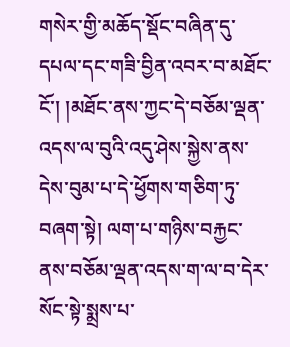གསེར་གྱི་མཆོད་སྡོང་བཞིན་དུ་དཔལ་དང་གཟི་བྱིན་འབར་བ་མཐོང་ངོ་། །མཐོང་ནས་ཀྱང་དེ་བཅོམ་ལྡན་འདས་ལ་བུའི་འདུ་ཤེས་སྐྱེས་ནས་དེས་བུམ་པ་དེ་ཕྱོགས་གཅིག་ཏུ་བཞག་སྟེ། ལག་པ་གཉིས་བརྐྱང་ནས་བཅོམ་ལྡན་འདས་ག་ལ་བ་དེར་སོང་སྟེ་སྨྲས་པ་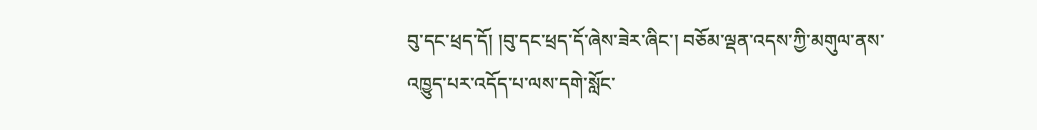བུ་དང་ཕྲད་དོ། །བུ་དང་ཕྲད་དོ་ཞེས་ཟེར་ཞིང་། བཅོམ་ལྡན་འདས་ཀྱི་མགུལ་ནས་འཁྱུད་པར་འདོད་པ་ལས་དགེ་སློང་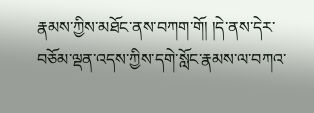རྣམས་ཀྱིས་མཐོང་ནས་བཀག་གོ། །དེ་ནས་དེར་བཅོམ་ལྡན་འདས་ཀྱིས་དགེ་སློང་རྣམས་ལ་བཀའ་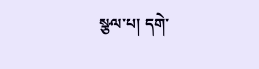སྩལ་པ། དགེ་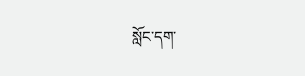སློང་དག་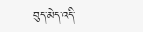བུད་མེད་འདི་